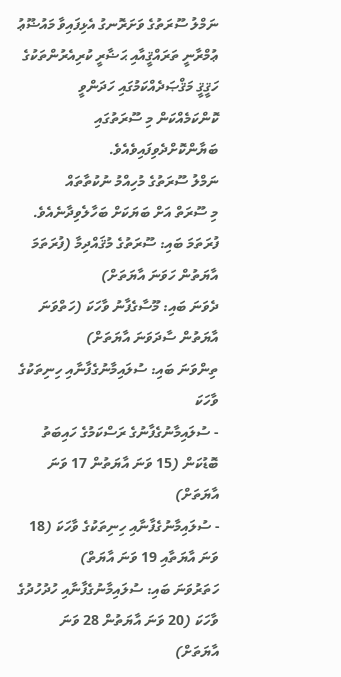ނަމްލު ސޫރަތުގެ ވަށަރޮނގު އެޅިފައިވާ މައުޟޫޢު
ޢުމްރާނީ ތަރައްޤީއާއި ޙަޟާރީ ކުރިއެރުންތަކުގެ ހަޤީޤީ މަޤްޞަދެއްކަމުގައި ހަދަންވީ ކޮންކަމެއްކަން މި ސޫރަތުގައި ބަޔާންކޮށްދެވިފައިވެއެވެ.
ނަމްލު ސޫރަތުގެ މުހިއްމު ނުކުތާތައް
މި ސޫރަތް އަށް ބަޔަކަށް ބަހާލެވިދާނެއެވެ.
ފުރަތަމަ ބައި: ސޫރަތުގެ މުޤައްދިމާ (ފުރަތަމަ އާޔަތުން ހަވަނަ އާޔަތަށް)
ދެވަނަ ބައި: މޫސާގެފާނު ވާހަކަ (ހަތްވަނަ އާޔަތުން ސާދަވަނަ އާޔަތަށް)
ތިންވަނަ ބައި: ސުލައިމާނުގެފާނާއި ހިނިތަކުގެ ވާހަކަ
- ސުލައިމާނުގެފާނުގެ ރަސްކަމުގެ ހައިބަތު ބޮޑުކަން (15 ވަނަ އާޔަތުން 17 ވަނަ އާޔަތަށް)
- ސުލައިމާނުގެފާނާއި ހިނިތަކުގެ ވާހަކަ (18 ވަނަ އާޔަތާއި 19 ވަނަ އާޔަތް)
ހަތަރުވަނަ ބައި: ސުލައިމާނުގެފާނާއި ހުދުހުދުގެ ވާހަކަ (20 ވަނަ އާޔަތުން 28 ވަނަ އާޔަތަށް)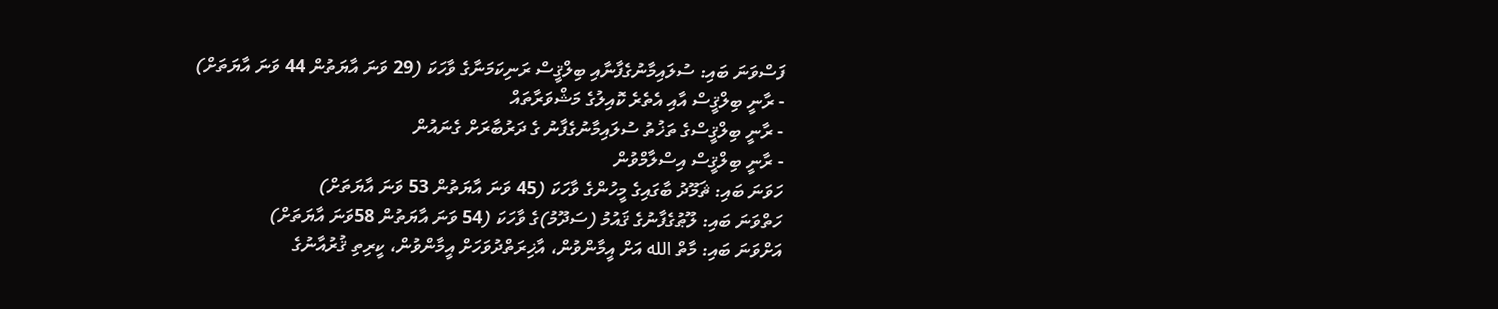ފަސްވަނަ ބައި: ސުލައިމާނުގެފާނާއި ބިލްޤީސް ރަނިކަމަނާގެ ވާހަކަ (29 ވަނަ އާޔަތުން 44 ވަނަ އާޔަތަށް)
- ރާނީ ބިލްޤީސް އާއި އެތެރެ ކޮއިލުގެ މަޝްވަރާތައް
- ރާނީ ބިލްޤީސްގެ ތަޚުތު ސުލައިމާނުގެފާނު ގެ ދަރުބާރަށް ގެނައުން
- ރާނީ ބިލްޤީސް އިސްލާމްވުން
ހަވަނަ ބައި: ޘަމޫދު ބާގައިގެ މީހުންގެ ވާހަކަ (45 ވަނަ އާޔަތުން 53 ވަނަ އާޔަތަށް)
ހަތްވަނަ ބައި: ލޫޠުގެފާނުގެ ޤައުމު (ސަދޫމު)ގެ ވާހަކަ (54 ވަނަ އާޔަތުން 58ވަނަ އާޔަތަށް)
އަށްވަނަ ބައި: މާތް الله އަށް އީމާންވުން، އާޚިރަތްދުވަހަށް އީމާންވުން، ކީރިތި ޤުރުއާނުގެ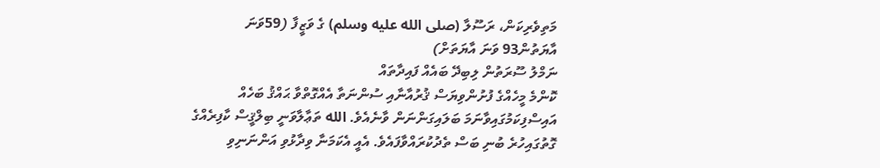މަތިވެރިކަން، ރަސޫލާ (صلى الله عليه وسلم) ގެ ވަޒީފާ (59ވަނަ އާޔަތުން93 ވަނަ އާޔަތަށް)
ނަމްލު ސޫރަތުން ލިބިދޭ ބައެއް ފައިދާތައް
ކޮންމެ މީހެއްގެ ފުށުންވިޔަސް ޤުރުއާނާއި ސުންނަތާ އެއްގޮތްވާ ޙައްޤު ބަހެއް އައިސްފިކަމުގައިވާނަމަ ބަލައިގަންނަން ވާނެއެވެ. الله ތަޢާލާވަނީ ބިލްޤީސް ކާފިރެއްގެ ގޮތުގައިހުރެ ބުނި ބަސް ތެދުކުރައްވާފައެވެ. އެއީ އެކަމަނާ ވިދާޅުވި އަންނަނިވި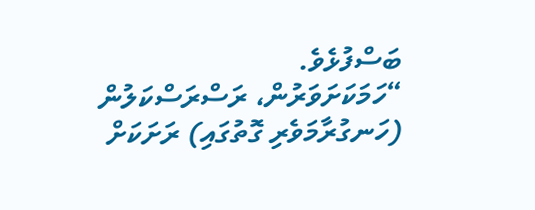ބަސްފުޅެވެ.
“ހަމަކަށަވަރުން، ރަސްރަސްކަލުން (ހަނގުރާމަވެރި ގޮތުގައި) ރަށަކަށް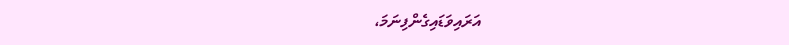އަރައިވަޑައިގެންފިނަމަ،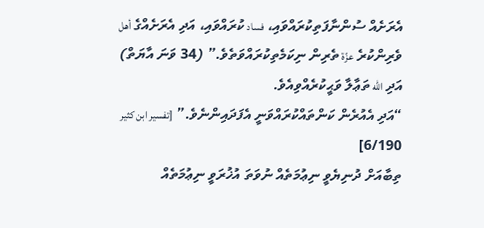އެރަށެއް ސުންނާފަތިކުރައްވައި، فساد ކުރައްވައި، އަދި އެރަށެއްގެ أهل ވެރިންކުރެ عزّة ތެރިން ނިކަމެތިކުރައްވަތެވެ.” (34 ވަނަ އާޔަތް)
އަދި الله ތަޢާލާ ވަޙީކުރެއްވިއެވެ.
“އަދި އެއުރެން ކަންތައްކުރައްވަނީ އެފަދައިންނެވެ.” [تفسير ابن كثير 6/190]
ތިބާއަށް ދުނިޔެވީ ނިޢުމަތެއް ނުވަތަ އުޚުރަވީ ނިޢުމަތެއް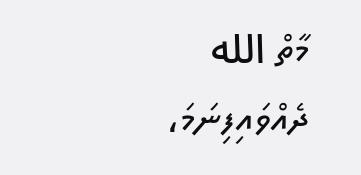މާތް الله ދެއްވައިފިނަމަ،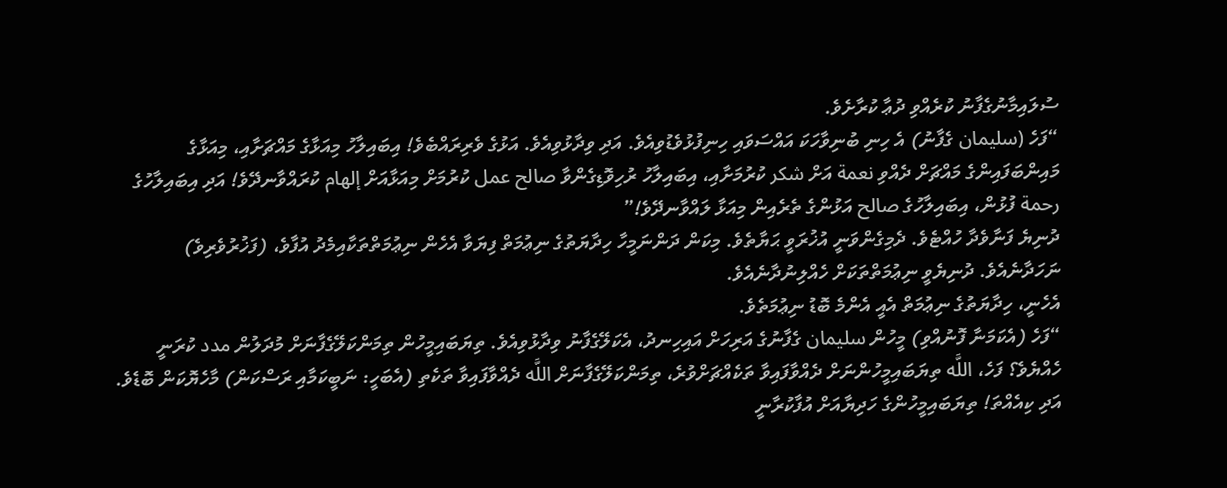ސުލައިމާނުގެފާނު ކުރެއްވި ދުޢާ ކުރާށެވެ.
“ފަހެ (سليمان ގެފާނު) އެ ހިނި ބުނިވާހަކަ އައްސަވައި ހިނިފުޅުވެޑުވިއެވެ. އަދި ވިދާޅުވިއެވެ. އަޅުގެ ވެރިރައްބެވެ! އިބައިލާހު މިއަޅާގެ މައްޗަށާއި، މިއަޅާގެ މައިންބަފައިންގެ މައްޗަށް ދެއްވި نعمة އަށް شكر ކުރުމަށާއި، އިބައިލާހު ރުހިވޮޑިގެންވާ صالح عمل ކުރުމަށް މިއަޅާއަށް إلهام ކުރައްވާނދޭވެ! އަދި އިބައިލާހުގެ رحمة ފުޅުން، އިބައިލާހުގެ صالح އަޅުންގެ ތެރެއިން މިއަޅާ ލައްވާނދޭވެ!”
ދުނިޔެ ފަނާވެދާ ހުއްޓެވެ. ދެމިގެންވަނީ އުޚުރަވީ ޙަޔާތެވެ. މިކަން ދަންނަމީހާ ހިދާޔަތުގެ ނިޢުމަތް ފިޔަވާ އެހެން ނިޢުމަތްތަކާއިމެދު އުފާވެ، (ފަޚުރުވެރިވެ) ނަހަދާނެއެވެ. ދުނިޔެވީ ނިޢުމަތްތަކަށް ހެއްލިނުދާނެއެވެ.
އެހެނީ، ހިދާޔަތުގެ ނިޢުމަތް އެއީ އެންމެ ބޮޑު ނިޢުމަތެވެ.
“ފަހެ (އެކަމަނާ ފޮނުއްވި) މީހުން سليمان ގެފާނުގެ އަރިހަށް އައިހިނދު، އެކަލޭގެފާނު ވިދާޅުވިއެވެ. ތިޔަބައިމީހުން ތިމަންކަލޭގެފާނަށް މުދަލުން مدد ކުރަނީ ހެއްޔެވެ؟ ފަހެ، اللَّه ތިޔަބައިމީހުންނަށް ދެއްވާފައިވާ ތަކެއްޗަށްވުރެ، ތިމަންކަލޭގެފާނަށް اللَّه ދެއްވާފައިވާ ތަކެތި (އެބަހީ: ނަބީކަމާއި ރަސްކަން) މާހެޔޮކަން ބޮޑެވެ. އަދި ކިއެއްތަ! ތިޔަބައިމީހުންގެ ހަދިޔާއަށް އުފާކުރާނީ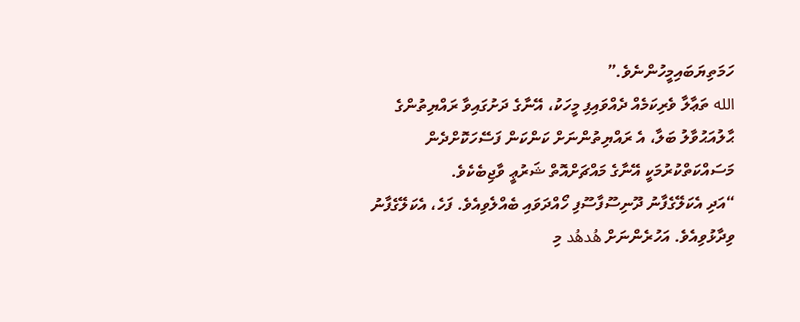ހަމަތިޔަބައިމީހުންނެވެ.”
الله ތަޢާލާ ވެރިކަމެއް ދެއްވައިފި މީހަކު، އޭނާގެ ދަށުގައިވާ ރައްޔިތުންގެ ޙާލުއަޙުވާލު ބަލާ، އެ ރައްޔިތުންނަށް ކަންކަން ފަސޭހަކޮށްދެން މަސައްކަތްކުރުމަކީ އޭނާގެ މައްޗަށްއޮތް ޝަރުޢީ ވާޖިބެކެވެ.
“އަދި އެކަލޭގެފާނު ދޫނިސޫފާސޫފި ހޯއްދަވައި ބެއްލެވިއެވެ. ފަހެ، އެކަލޭގެފާނު ވިދާޅުވިއެވެ. އަހުރެންނަށް هُدهُد މި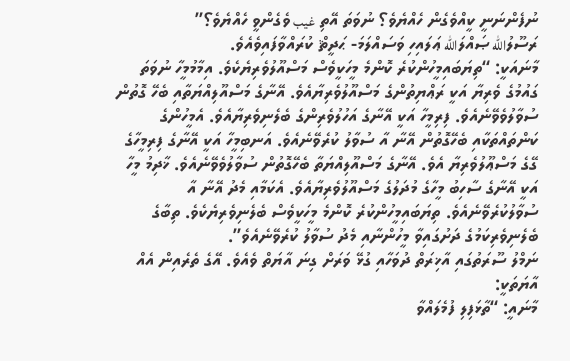ނުފެންނަނީ ކީއްވެގެން ހެއްޔެވެ؟ ނުވަތަ އޭތި غيب ވެގެންވީ ހެއްޔެވެ؟”
ރަސޫލުالله ޞައްލަالله ޢަލައިހި ވަސައްލަމަ- ޙަދީޘް ކުރައްވާފައިވެއެވެ.
މާނައަކީ: “ތިޔަބައިމީހުންކުރެ ކޮންމެ މީހަކީވެސް މަސްއޫލުވެރިޔެކެވެ. އިމާމުމީހާ ނުވަތަ ގައުމުގެ ވެރިޔާ އަކީ ރަޢްޔިތުންގެ މަސްއޫލުވެރިޔާއެވެ. އޭނާގެ މަސްއޫލިއްޔަތާއި ބެހޭ ގޮތުން ސުވާލުވެވޭނެއެވެ. ފިރިމީހާ އަކީ އޭނާގެ އަހުލުވެރިންގެ ބެލެނިވެރިޔާއެވެ. އެމީހުންގެ ކަންތައްތަކާއި ބެހޭގޮތުން އޭނާ އާ ސުވާލު ކުރެވޭނެއެވެ. އަނބިމީހާ އަކީ އޭނާގެ ފިރިމީހާގެ ގޭގެ މަސްޢޫލުވެރިޔާ އެވެ. އޭނާގެ މަސްއޫލިއްޔަތާ ބެހޭގޮތުން ސުވާލުވެވޭނެއެވެ. ޚާދިމު މީހާ އަކީ އޭނާގެ ސާހިބު މީހާގެ މުދަލުގެ މަސްއޫލުވެރިޔާއެވެ. އެކަމާއި މެދު އޭނާ އާ ސުވާލުކުރެވޭނެއެވެ. ތިޔަބައިމީހުންކުރެ ކޮންމެ މީހަކީވެސް ބެލެނިވެރިޔެކެވެ. ތިބާގެ ބެލެނިވެރިކަމުގެ ދަށުގައިވާ މީހުންނާއި މެދު ސުވާލު ކުރެވޭނެއެވެ”.
ނަމްލު ސޫރަތުގައި އާޚިރަތް ދުވަހާއި ގުޅޭ ވަރަށް ގިނަ އާޔަތް ވެއެވެ. އޭގެ ތެރެއިން އެއް އާޔަތަކީ:
މާނައީ: “ތާޅަފިލި ފުމެލައްވާ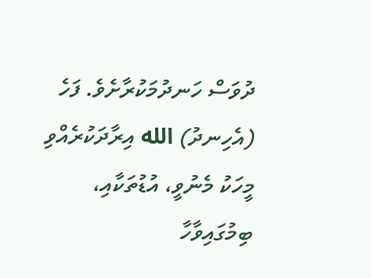ދުވަސް ހަނދުމަކުރާށެވެ. ފަހެ (އެހިނދު) الله އިރާދަކުރެއްވި މީހަކު މެނުވީ، އުޑުތަކާއި، ބިމުގައިވާހާ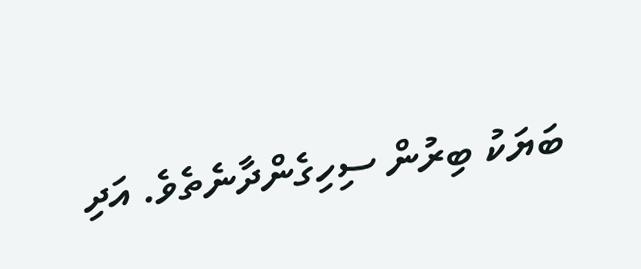ބަޔަކު ބިރުން ސިހިގެންދާނެތެވެ. އަދި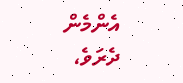އެންމެން ދެރަވެ،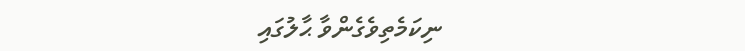ނިކަމެތިވެގެންވާ ޙާލުގައި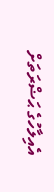އެއިލާހުގެ ޙަޟްރަތަށް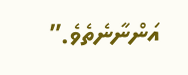އަންނާނެތެވެ.”